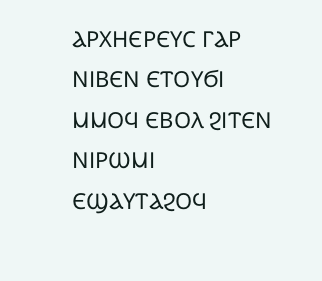ⲀⲢⲬⲎⲈⲢⲈⲨⲤ ⲄⲀⲢ ⲚⲒⲂⲈⲚ ⲈⲦⲞⲨϬⲒ ⲘⲘⲞϤ ⲈⲂⲞⲖ ϨⲒⲦⲈⲚ ⲚⲒⲢⲰⲘⲒ ⲈϢⲀⲨⲦⲀϨⲞϤ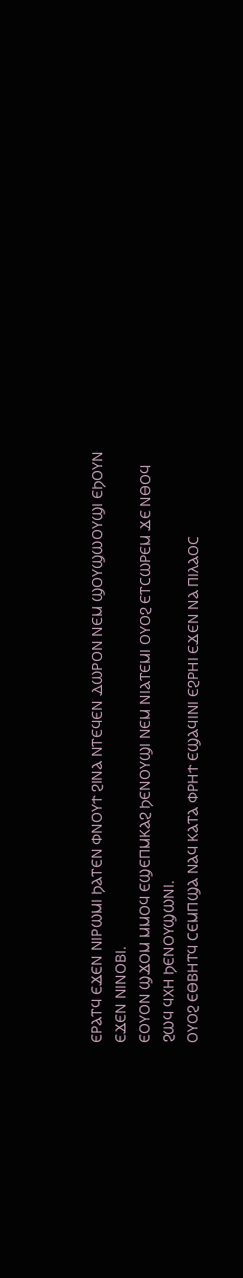ⲈⲢⲀⲦϤ ⲈϪⲈⲚ ⲚⲒⲢⲰⲘⲒ ϦⲀⲦⲈⲚ ⲪⲚⲞⲨϮ ϨⲒⲚⲀ ⲚⲦⲈϤⲈⲚ ⲆⲰⲢⲞⲚ ⲚⲈⲘ ϢⲞⲨϢⲰⲞⲨϢⲒ ⲈϦⲞⲨⲚ ⲈϪⲈⲚ ⲚⲒⲚⲞⲂⲒ.
ⲈⲞⲨⲞⲚ ϢϪⲞⲘ ⲘⲘⲞϤ ⲈϢⲈⲠⲘⲔⲀϨ ϦⲈⲚⲞⲨϢⲒ ⲚⲈⲘ ⲚⲒⲀⲦⲈⲘⲒ ⲞⲨⲞϨ ⲈⲦⲤⲰⲢⲈⲘ ϪⲈ ⲚⲐⲞϤ ϨⲰϤ ϤⲬⲎ ϦⲈⲚⲞⲨϢⲰⲚⲒ.
ⲞⲨⲞϨ ⲈⲐⲂⲎⲦϤ ⲤⲈⲘⲠϢⲀ ⲚⲀϤ ⲔⲀⲦⲀ ⲪⲢⲎϮ ⲈϢⲀϤⲒⲚⲒ ⲈϨⲢⲎⲒ ⲈϪⲈⲚ ⲚⲀ ⲠⲒⲖⲀⲞⲤ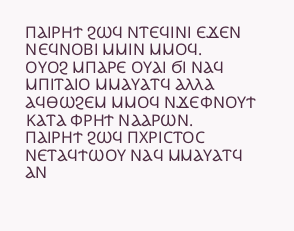ⲠⲀⲒⲢⲎϮ ϨⲰϤ ⲚⲦⲈϤⲒⲚⲒ ⲈϪⲈⲚ ⲚⲈϤⲚⲞⲂⲒ ⲘⲘⲒⲚ ⲘⲘⲞϤ.
ⲞⲨⲞϨ ⲘⲠⲀⲢⲈ ⲞⲨⲀⲒ ϬⲒ ⲚⲀϤ ⲘⲠⲒⲦⲀⲒⲞ ⲘⲘⲀⲨⲀⲦϤ ⲀⲖⲖⲀ ⲀϤⲐⲰϨⲈⲘ ⲘⲘⲞϤ ⲚϪⲈⲪⲚⲞⲨϮ ⲔⲀⲦⲀ ⲪⲢⲎϮ ⲚⲀⲀⲢⲰⲚ.
ⲠⲀⲒⲢⲎϮ ϨⲰϤ ⲠⲬⲢⲒⲤⲦⲞⲤ ⲚⲈⲦⲀϤϮⲰⲞⲨ ⲚⲀϤ ⲘⲘⲀⲨⲀⲦϤ ⲀⲚ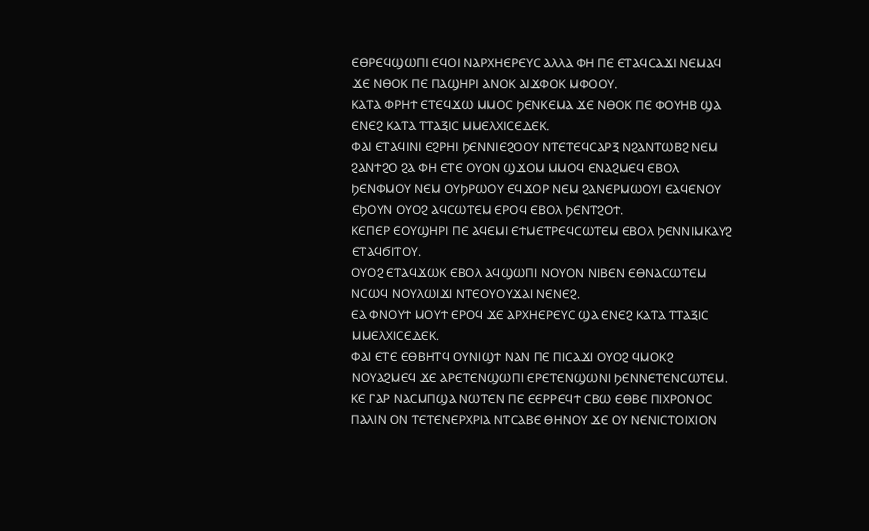ⲈⲐⲢⲈϤϢⲰⲠⲒ ⲈϤⲞⲒ ⲚⲀⲢⲬⲎⲈⲢⲈⲨⲤ ⲀⲖⲖⲀ ⲪⲎ ⲠⲈ ⲈⲦⲀϤⲤⲀϪⲒ ⲚⲈⲘⲀϤ ϪⲈ ⲚⲐⲞⲔ ⲠⲈ ⲠⲀϢⲎⲢⲒ ⲀⲚⲞⲔ ⲀⲒϪⲪⲞⲔ ⲘⲪⲞⲞⲨ.
ⲔⲀⲦⲀ ⲪⲢⲎϮ ⲈⲦⲈϤϪⲰ ⲘⲘⲞⲤ ϦⲈⲚⲔⲈⲘⲀ ϪⲈ ⲚⲐⲞⲔ ⲠⲈ ⲪⲞⲨⲎⲂ ϢⲀ ⲈⲚⲈϨ ⲔⲀⲦⲀ ⲦⲦⲀⲜⲒⲤ ⲘⲘⲈⲖⲬⲒⲤⲈⲆⲈⲔ.
ⲪⲀⲒ ⲈⲦⲀϤⲒⲚⲒ ⲈϨⲢⲎⲒ ϦⲈⲚⲚⲒⲈϨⲞⲞⲨ ⲚⲦⲈⲦⲈϤⲤⲀⲢⲜ ⲚϨⲀⲚⲦⲰⲂϨ ⲚⲈⲘ ϨⲀⲚϮϨⲞ ϨⲀ ⲪⲎ ⲈⲦⲈ ⲞⲨⲞⲚ ϢϪⲞⲘ ⲘⲘⲞϤ ⲈⲚⲀϨⲘⲈϤ ⲈⲂⲞⲖ ϦⲈⲚⲪⲘⲞⲨ ⲚⲈⲘ ⲞⲨϦⲢⲰⲞⲨ ⲈϤϪⲞⲢ ⲚⲈⲘ ϨⲀⲚⲈⲢⲘⲰⲞⲨⲒ ⲈⲀϤⲈⲚⲞⲨ ⲈϦⲞⲨⲚ ⲞⲨⲞϨ ⲀϤⲤⲰⲦⲈⲘ ⲈⲢⲞϤ ⲈⲂⲞⲖ ϦⲈⲚⲦϨⲞϮ.
ⲔⲈⲠⲈⲢ ⲈⲞⲨϢⲎⲢⲒ ⲠⲈ ⲀϤⲈⲘⲒ ⲈϮⲘⲈⲦⲢⲈϤⲤⲰⲦⲈⲘ ⲈⲂⲞⲖ ϦⲈⲚⲚⲒⲘⲔⲀⲨϨ ⲈⲦⲀϤϬⲒⲦⲞⲨ.
ⲞⲨⲞϨ ⲈⲦⲀϤϪⲰⲔ ⲈⲂⲞⲖ ⲀϤϢⲰⲠⲒ ⲚⲞⲨⲞⲚ ⲚⲒⲂⲈⲚ ⲈⲐⲚⲀⲤⲰⲦⲈⲘ ⲚⲤⲰϤ ⲚⲞⲨⲖⲰⲒϪⲒ ⲚⲦⲈⲞⲨⲞⲨϪⲀⲒ ⲚⲈⲚⲈϨ.
ⲈⲀ ⲪⲚⲞⲨϮ ⲘⲞⲨϮ ⲈⲢⲞϤ ϪⲈ ⲀⲢⲬⲎⲈⲢⲈⲨⲤ ϢⲀ ⲈⲚⲈϨ ⲔⲀⲦⲀ ⲦⲦⲀⲜⲒⲤ ⲘⲘⲈⲖⲬⲒⲤⲈⲆⲈⲔ.
ⲪⲀⲒ ⲈⲦⲈ ⲈⲐⲂⲎⲦϤ ⲞⲨⲚⲒϢϮ ⲚⲀⲚ ⲠⲈ ⲠⲒⲤⲀϪⲒ ⲞⲨⲞϨ ϤⲘⲞⲔϨ ⲚⲞⲨⲀϨⲘⲈϤ ϪⲈ ⲀⲢⲈⲦⲈⲚϢⲰⲠⲒ ⲈⲢⲈⲦⲈⲚϢⲰⲚⲒ ϦⲈⲚⲚⲈⲦⲈⲚⲤⲰⲦⲈⲘ.
ⲔⲈ ⲄⲀⲢ ⲚⲀⲤⲘⲠϢⲀ ⲚⲰⲦⲈⲚ ⲠⲈ ⲈⲈⲢⲢⲈϤϮ ⲤⲂⲰ ⲈⲐⲂⲈ ⲠⲒⲬⲢⲞⲚⲞⲤ ⲠⲀⲖⲒⲚ ⲞⲚ ⲦⲈⲦⲈⲚⲈⲢⲬⲢⲒⲀ ⲚⲦⲤⲀⲂⲈ ⲐⲎⲚⲞⲨ ϪⲈ ⲞⲨ ⲚⲈⲚⲒⲤⲦⲞⲒⲬⲒⲞⲚ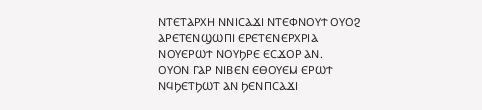ⲚⲦⲈⲦⲀⲢⲬⲎ ⲚⲚⲒⲤⲀϪⲒ ⲚⲦⲈⲪⲚⲞⲨϮ ⲞⲨⲞϨ ⲀⲢⲈⲦⲈⲚϢⲰⲠⲒ ⲈⲢⲈⲦⲈⲚⲈⲢⲬⲢⲒⲀ ⲚⲞⲨⲈⲢⲰϮ ⲚⲞⲨϦⲢⲈ ⲈⲤϪⲞⲢ ⲀⲚ.
ⲞⲨⲞⲚ ⲄⲀⲢ ⲚⲒⲂⲈⲚ ⲈⲐⲞⲨⲈⲘ ⲈⲢⲰϮ ⲚϤϦⲈⲦϦⲰⲦ ⲀⲚ ϦⲈⲚⲠⲤⲀϪⲒ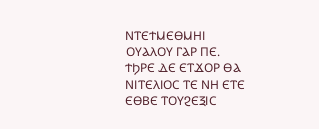ⲚⲦⲈϮⲘⲈⲐⲘⲎⲒ ⲞⲨⲀⲖⲞⲨ ⲄⲀⲢ ⲠⲈ.
ϮϦⲢⲈ ⲆⲈ ⲈⲦϪⲞⲢ ⲐⲀ ⲚⲒⲦⲈⲖⲒⲞⲤ ⲦⲈ ⲚⲎ ⲈⲦⲈ ⲈⲐⲂⲈ ⲦⲞⲨϨⲈⲜⲒⲤ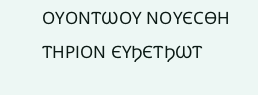ⲞⲨⲞⲚⲦⲰⲞⲨ ⲚⲞⲨⲈⲤⲐⲎ ⲦⲎⲢⲒⲞⲚ ⲈⲨϦⲈⲦϦⲰⲦ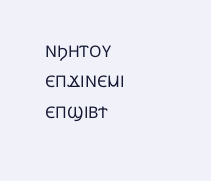ⲚϦⲎⲦⲞⲨ ⲈⲠϪⲒⲚⲈⲘⲒ ⲈⲠϢⲒⲂϮ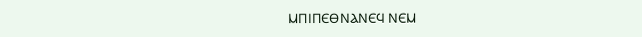ⲘⲠⲒⲠⲈⲐⲚⲀⲚⲈϤ ⲚⲈⲘ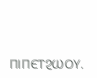ⲠⲒⲠⲈⲦϨⲰⲞⲨ.